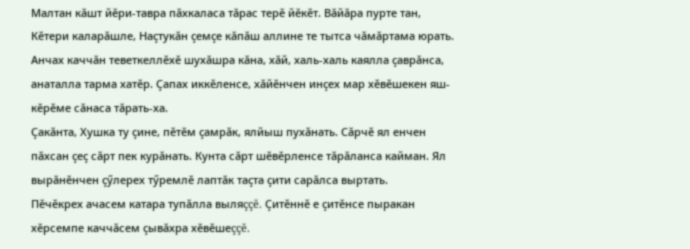Малтан кăшт йĕри-тавра пăхкаласа тăрас терĕ йĕкĕт. Вăйăра пурте тан, Кĕтери каларăшле, Наçтукăн çемçе кăпăш аллине те тытса чăмăртама юрать. Анчах каччăн теветкеллĕхĕ шухăшра кăна, хăй, халь-халь каялла çаврăнса, анаталла тарма хатĕр. Çапах иккĕленсе, хăйĕнчен инçех мар хĕвĕшекен яш-кĕрĕме сăнаса тăрать-ха.
Çакăнта, Хушка ту çине, пĕтĕм çамрăк, ялйыш пухăнать. Сăрчĕ ял енчен пăхсан çеç сăрт пек курăнать. Кунта сăрт шĕвĕрленсе тăрăланса кайман. Ял вырăнĕнчен çӳлерех тӳремлĕ лаптăк таçта çити сарăлса выртать.
Пĕчĕкрех ачасем катара тупăлла выляççĕ. Çитĕннĕ е çитĕнсе пыракан хĕрсемпе каччăсем çывăхра хĕвĕшеççĕ.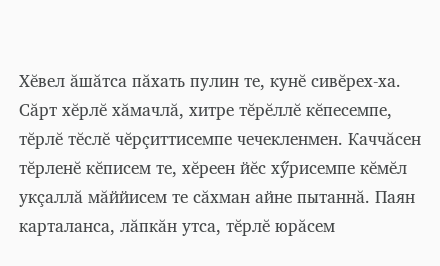Хĕвел ăшăтса пăхать пулин те, кунĕ сивĕрех-ха. Сăрт хĕрлĕ хăмачлă, хитре тĕрĕллĕ кĕпесемпе, тĕрлĕ тĕслĕ чĕрçиттисемпе чечекленмен. Каччăсен тĕрленĕ кĕписем те, хĕреен йĕс хӳрисемпе кĕмĕл укçаллă мăййисем те сăхман айне пытаннă. Паян карталанса, лăпкăн утса, тĕрлĕ юрăсем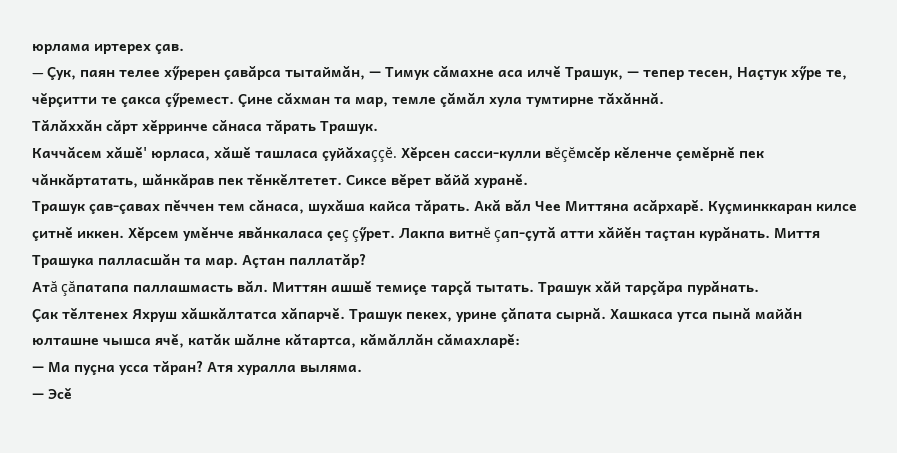юрлама иртерех çав.
— Çук, паян телее хӳререн çавăрса тытаймăн, — Тимук сăмахне аса илчĕ Трашук, — тепер тесен, Наçтук хӳре те, чĕрçитти те çакса çӳремест. Çине сăхман та мар, темле çăмăл хула тумтирне тăхăннă.
Тăлăххăн сăрт хĕрринче сăнаса тăрать Трашук.
Каччăсем хăшĕ' юрласа, хăшĕ ташласа çуйăхаççĕ. Хĕрсен сасси-кулли вĕçĕмсĕр кĕленче çемĕрнĕ пек чăнкăртатать, шăнкăрав пек тĕнкĕлтетет. Сиксе вĕрет вăйă хуранĕ.
Трашук çав-çавах пĕччен тем сăнаса, шухăша кайса тăрать. Акă вăл Чее Миттяна асăрхарĕ. Куçминккаран килсе çитнĕ иккен. Хĕрсем умĕнче явăнкаласа çеç çӳрет. Лакпа витнĕ çап-çутă атти хăйĕн таçтан курăнать. Миття Трашука палласшăн та мар. Аçтан паллатăр?
Атă çăпатапа паллашмасть вăл. Миттян ашшĕ темиçе тарçă тытать. Трашук хăй тарçăра пурăнать.
Çак тĕлтенех Яхруш хăшкăлтатса хăпарчĕ. Трашук пекех, урине çăпата сырнă. Хашкаса утса пынă майăн юлташне чышса ячĕ, катăк шăлне кăтартса, кăмăллăн сăмахларĕ:
— Ма пуçна усса тăран? Атя хуралла выляма.
— Эсĕ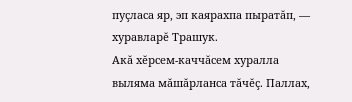пуçласа яр, эп каярахпа пыратăп, — хуравларĕ Трашук.
Акă хĕрсем-каччăсем хуралла выляма мăшăрланса тăчĕç. Паллах,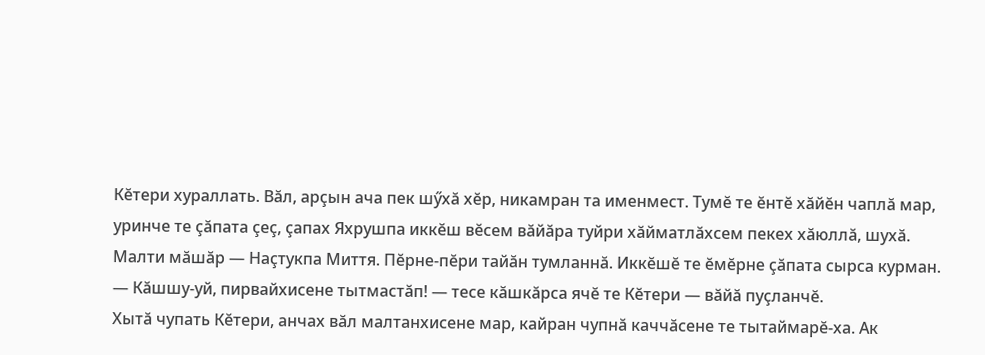Кĕтери хураллать. Вăл, арçын ача пек шӳхă хĕр, никамран та именмест. Тумĕ те ĕнтĕ хăйĕн чаплă мар, уринче те çăпата çеç, çапах Яхрушпа иккĕш вĕсем вăйăра туйри хăйматлăхсем пекех хăюллă, шухă. Малти мăшăр — Наçтукпа Миття. Пĕрне-пĕри тайăн тумланнă. Иккĕшĕ те ĕмĕрне çăпата сырса курман.
— Кăшшу-уй, пирвайхисене тытмастăп! — тесе кăшкăрса ячĕ те Кĕтери — вăйă пуçланчĕ.
Хытă чупать Кĕтери, анчах вăл малтанхисене мар, кайран чупнă каччăсене те тытаймарĕ-ха. Ак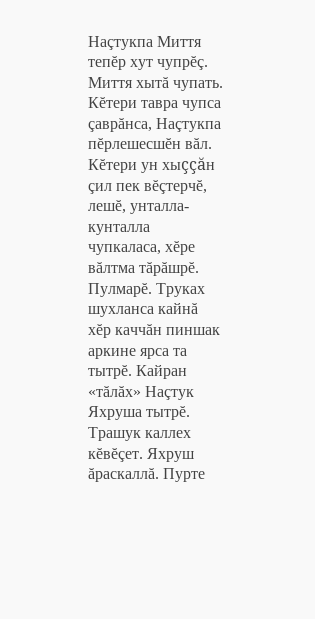Наçтукпа Миття тепĕр хут чупрĕç. Миття хытă чупать. Кĕтери тавра чупса çаврăнса, Наçтукпа пĕрлешесшĕн вăл. Кĕтери ун хыççăн çил пек вĕçтерчĕ, лешĕ, унталла-кунталла чупкаласа, хĕре вăлтма тăрăшрĕ. Пулмарĕ. Труках шухланса кайнă хĕр каччăн пиншак аркине ярса та тытрĕ. Кайран «тăлăх» Наçтук Яхруша тытрĕ.
Трашук каллех кĕвĕçет. Яхруш ăраскаллă. Пурте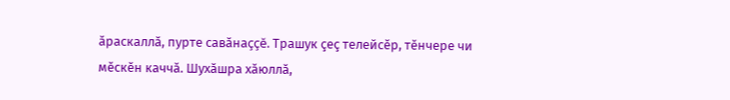ăраскаллă, пурте савăнаççĕ. Трашук çеç телейсĕр, тĕнчере чи мĕскĕн каччă. Шухăшра хăюллă,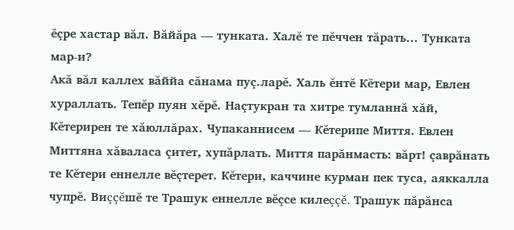ĕçре хастар вăл. Вăйăра — тунката. Халĕ те пĕччен тăрать… Тунката мар-и?
Акă вăл каллех вăййа сăнама пуç.ларĕ. Халь ĕнтĕ Кĕтери мар, Евлен хураллать. Тепĕр пуян хĕрĕ. Наçтукран та хитре тумланнă хăй, Кĕтерирен те хăюллăрах. Чупаканнисем — Кĕтерипе Миття. Евлен Миттяна хăваласа çитет, хупăрлать. Миття парăнмасть: вăрт! çаврăнать те Кĕтери еннелле вĕçтерет. Кĕтери, каччине курман пек туса, аяккалла чупрĕ. Виççĕшĕ те Трашук еннелле вĕçсе килеççĕ. Трашук пăрăнса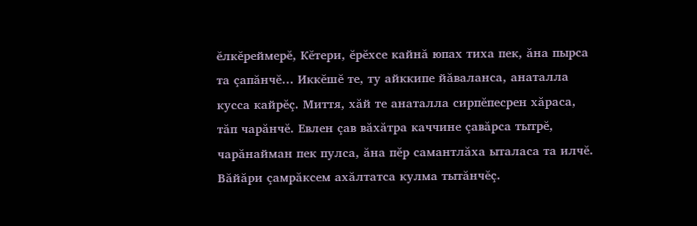ĕлкĕреймерĕ, Кĕтери, ĕрĕхсе кайнă юпах тиха пек, ăна пырса та çапăнчĕ… Иккĕшĕ те, ту айккипе йăваланса, анаталла кусса кайрĕç. Миття, хăй те анаталла сирпĕпесрен хăраса, тăп чарăнчĕ. Евлен çав вăхăтра каччине çавăрса тытрĕ, чарăнайман пек пулса, ăна пĕр самантлăха ыталаса та илчĕ. Вăйăри çамрăксем ахăлтатса кулма тытăнчĕç.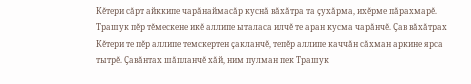Кĕтери сăрт айккипе чарăнаймасăр куснă вăхăтра та çухăрма, ихĕрме пăрахмарĕ. Трашук пĕр тĕмескене икĕ аллипе ыталаса илчĕ те аран кусма чарăнчĕ. Çав вăхăтрах Кĕтери те пĕр аллипе темскертен çакланчĕ, тепĕр аллипе каччăн сăхман аркине ярса тытрĕ. Çавăнтах шăпланчĕ хăй, ним пулман пек Трашук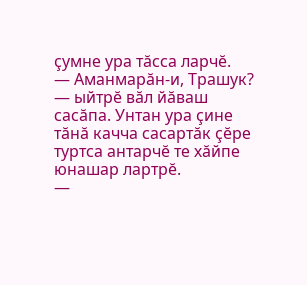çумне ура тăсса ларчĕ.
— Аманмарăн-и, Трашук? — ыйтрĕ вăл йăваш сасăпа. Унтан ура çине тăнă качча сасартăк çĕре туртса антарчĕ те хăйпе юнашар лартрĕ.
—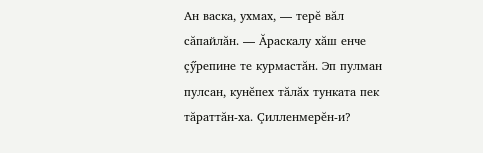Ан васка, ухмах, — терĕ вăл сăпайлăн. — Ăраскалу хăш енче çӳрепине те курмастăн. Эп пулман пулсан, кунĕпех тăлăх тунката пек тăраттăн-ха. Çилленмерĕн-и?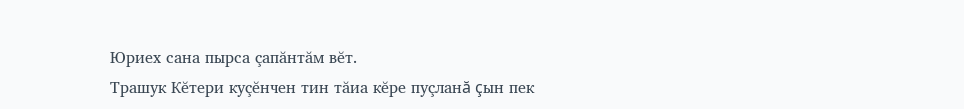Юриех сана пырса çапăнтăм вĕт.
Трашук Кĕтери куçĕнчен тин тăиа кĕре пуçланă çын пек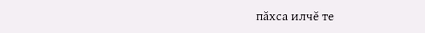пăхса илчĕ те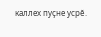каллех пуçне усрĕ.